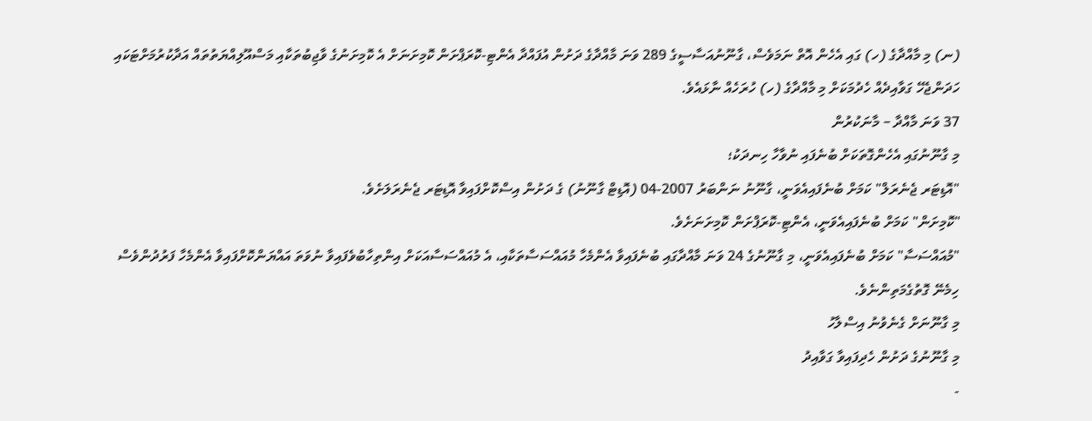(ނ) މި މާއްދާގެ (ހ) ގައި އެހެން އޮތް ނަމަވެސް، ގާނޫނުއަސާސީގެ 289 ވަނަ މާއްދާގެ ދަށުން އުފައްދާ އެންޓި-ކޮރަޕްށަން ކޮމިށަނަށް އެ ކޮމިށަނުގެ ވާޖިބުތަކާއި މަސްއޫލިއްޔަތުތައް އަދާކުރުމަށްޓަކައި ހަދަންޖެހޭ ގަވާއިދެއް ހެދުމަކަށް މި މާއްދާގެ (ހ) ހުރަހެއް ނާޅައެވެ.
37 ވަނަ މާއްދާ – މާނަކުރުން
މި ގާނޫނުގައި އެހެންގޮތަކަށް ބުނެފައި ނުވާހާ ހިނދަކު؛
"އޮޑިޓަރ ޖެނެރަލް" ކަމަށް ބުނެފައިއެވަނީ، ގާނޫނު ނަންބަރު 2007-04 (އޮޑިޓް ގާނޫނު) ގެ ދަށުން އިސްކޮށްފައިވާ އޮޑިޓަރ ޖެނެރަލަށެވެ.
"ކޮމިށަން" ކަމަށް ބުނެފައިއެވަނީ، އެންޓި-ކޮރަޕްށަން ކޮމިށަނަށެވެ.
"މުއައްސަސާ" ކަމަށް ބުނެފައިއެވަނީ، މި ގާނޫނުގެ 24 ވަނަ މާއްދާގައި ބުނެފައިވާ އެންމެހާ މުއައްސަސާތަކާއި، އެ މުއައްސަސާއަކަށް އިންތިހާބުވެފައިވާ ނުވަތަ އައްޔަންކޮށްފައިވާ އެންމެހާ ފަރުދުންވެސް ހިމެނޭ ގޮތުގެމަތިންނެވެ.
މި ގާނޫނަށް ގެނެވުނު އިސްލާހު
މި ގާނޫނުގެ ދަށުން ހެދިފައިވާ ގަވާއިދު
-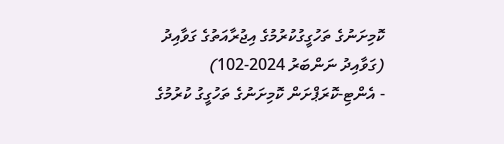ކޮމިށަނުގެ ތަހުގީގުކުރުމުގެ އިޖުރާއަތުގެ ގަވާއިދު (ގަވާއިދު ނަންބަރު 2024-102)
- އެންޓި-ކޮރަޕްށަން ކޮމިށަނުގެ ތަހުގީގު ކުރުމުގެ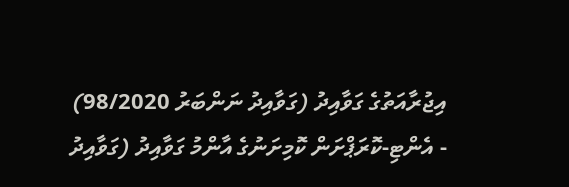އިޖުރާއަތުގެ ގަވާއިދު (ގަވާއިދު ނަންބަރު 98/2020)
- އެންޓި-ކޮރަޕްށަން ކޮމިށަނުގެ އާންމު ގަވާއިދު (ގަވާއިދު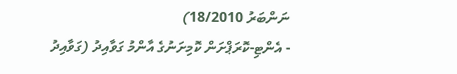ނަންބަރު 18/2010)
- އެންޓި-ކޮރަޕްށަން ކޮމިށަނުގެ އާންމު ގަވާއިދު (ގަވާއިދު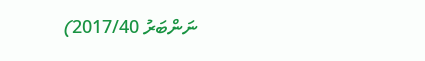ނަންބަރު 2017/40)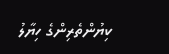ކިޔުންތެރިންގެ ހިޔާލު